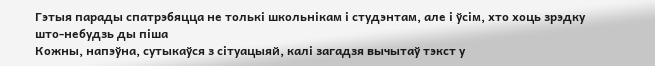Гэтыя парады спатрэбяцца не толькі школьнікам і студэнтам, але і ўсім, хто хоць зрэдку што-небудзь ды піша
Кожны, напэўна, сутыкаўся з сітуацыяй, калі загадзя вычытаў тэкст у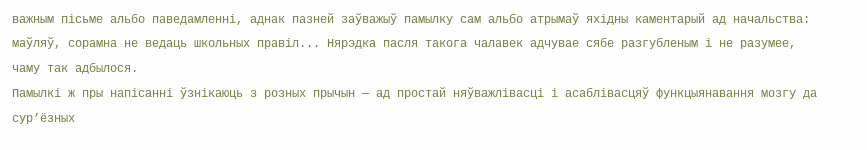важным пісьме альбо паведамленні, аднак пазней заўважыў памылку сам альбо атрымаў яхідны каментарый ад начальства: маўляў, сорамна не ведаць школьных правіл... Нярэдка пасля такога чалавек адчувае сябе разгубленым і не разумее, чаму так адбылося.
Памылкі ж пры напісанні ўзнікаюць з розных прычын — ад простай няўважлівасці і асаблівасцяў функцыянавання мозгу да сур’ёзных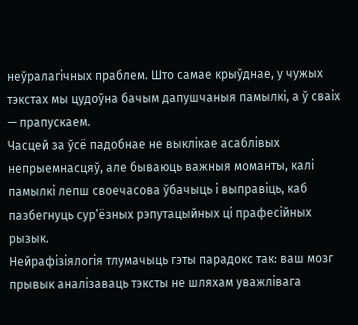неўралагічных праблем. Што самае крыўднае, у чужых тэкстах мы цудоўна бачым дапушчаныя памылкі, а ў сваіх — прапускаем.
Часцей за ўсё падобнае не выклікае асаблівых непрыемнасцяў, але бываюць важныя моманты, калі памылкі лепш своечасова ўбачыць і выправіць, каб пазбегнуць сур’ёзных рэпутацыйных ці прафесійных рызык.
Нейрафізіялогія тлумачыць гэты парадокс так: ваш мозг прывык аналізаваць тэксты не шляхам уважлівага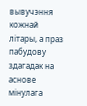вывучэння кожнай літары, а праз пабудову здагадак на аснове мінулага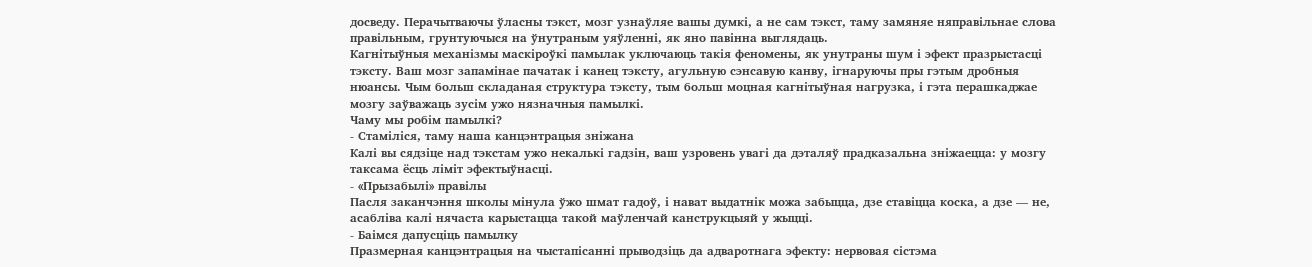досведу. Перачытваючы ўласны тэкст, мозг узнаўляе вашы думкі, а не сам тэкст, таму замяняе няправільнае слова правільным, грунтуючыся на ўнутраным уяўленні, як яно павінна выглядаць.
Кагнітыўныя механізмы маскіроўкі памылак уключаюць такія феномены, як унутраны шум і эфект празрыстасці тэксту. Ваш мозг запамінае пачатак і канец тэксту, агульную сэнсавую канву, ігнаруючы пры гэтым дробныя нюансы. Чым больш складаная структура тэксту, тым больш моцная кагнітыўная нагрузка, і гэта перашкаджае мозгу заўважаць зусім ужо нязначныя памылкі.
Чаму мы робім памылкі?
- Стаміліся, таму наша канцэнтрацыя зніжана
Калі вы сядзіце над тэкстам ужо некалькі гадзін, ваш узровень увагі да дэталяў прадказальна зніжаецца: у мозгу таксама ёсць ліміт эфектыўнасці.
- «Прызабылі» правілы
Пасля заканчэння школы мінула ўжо шмат гадоў, і нават выдатнік можа забыцца, дзе ставіцца коска, а дзе — не, асабліва калі нячаста карыстацца такой маўленчай канструкцыяй у жыцці.
- Баімся дапусціць памылку
Празмерная канцэнтрацыя на чыстапісанні прыводзіць да адваротнага эфекту: нервовая сістэма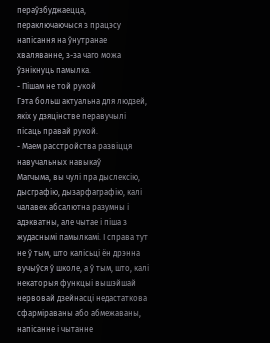пераўзбуджаецца, пераключаючыся з працэсу напісання на ўнутранае хваляванне, з-за чаго можа ўзнікнуць памылка.
- Пішам не той рукой
Гэта больш актуальна для людзей, якіх у дзяцінстве перавучылі пісаць правай рукой.
- Маем расстройства развіцця навучальных навыкаў
Магчыма, вы чулі пра дыслексію, дысграфію, дызарфаграфію, калі чалавек абсалютна разумны і адэкватны, але чытае і піша з жудаснымі памылкамі. І справа тут не ў тым, што калісьці ён дрэнна вучыўся ў школе, а ў тым, што, калі некаторыя функцыі вышэйшай нервовай дзейнасці недастаткова сфарміраваны або абмежаваны, напісанне і чытанне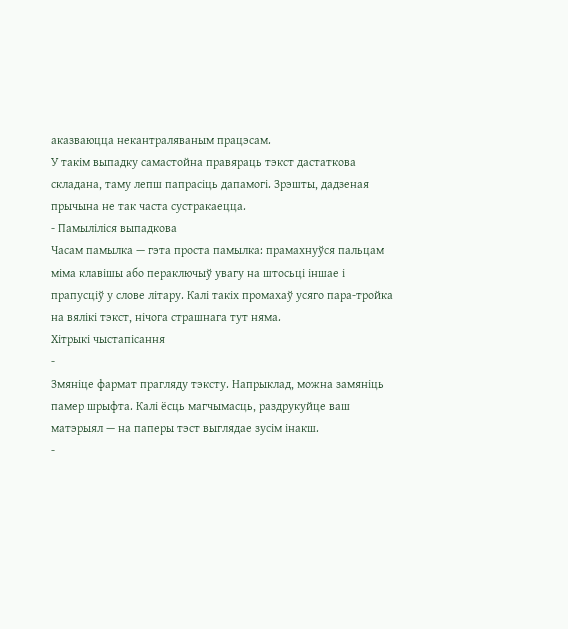аказваюцца некантраляваным працэсам.
У такім выпадку самастойна правяраць тэкст дастаткова складана, таму лепш папрасіць дапамогі. Зрэшты, дадзеная прычына не так часта сустракаецца.
- Памыліліся выпадкова
Часам памылка — гэта проста памылка: прамахнуўся пальцам міма клавішы або пераключыў увагу на штосьці іншае і прапусціў у слове літару. Калі такіх промахаў усяго пара-тройка на вялікі тэкст, нічога страшнага тут няма.
Хітрыкі чыстапісання
-
Змяніце фармат прагляду тэксту. Напрыклад, можна замяніць памер шрыфта. Калі ёсць магчымасць, раздрукуйце ваш матэрыял — на паперы тэст выглядае зусім інакш.
-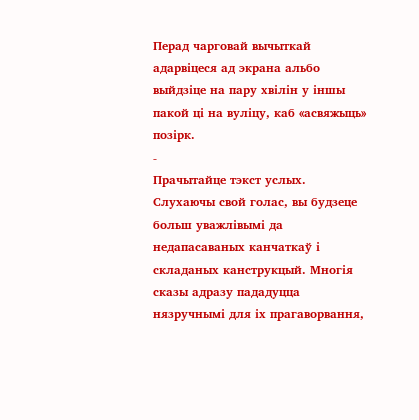Перад чарговай вычыткай адарвіцеся ад экрана альбо выйдзіце на пару хвілін у іншы пакой ці на вуліцу, каб «асвяжыць» позірк.
-
Прачытайце тэкст услых. Слухаючы свой голас, вы будзеце больш уважлівымі да недапасаваных канчаткаў і складаных канструкцый. Многія сказы адразу пададуцца нязручнымі для іх прагаворвання,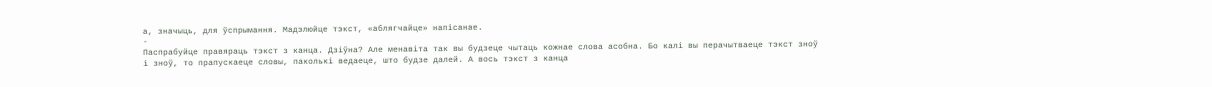а, значыць, для ўспрымання. Мадэлюйце тэкст, «аблягчайце» напісанае.
-
Паспрабуйце правяраць тэкст з канца. Дзіўна? Але менавіта так вы будзеце чытаць кожнае слова асобна. Бо калі вы перачытваеце тэкст зноў і зноў, то прапускаеце словы, паколькі ведаеце, што будзе далей. А вось тэкст з канца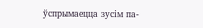ўспрымаецца зусім па-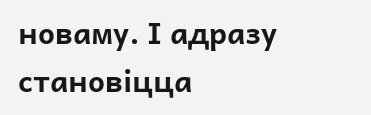новаму. І адразу становіцца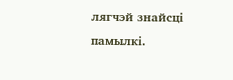лягчэй знайсці памылкі.